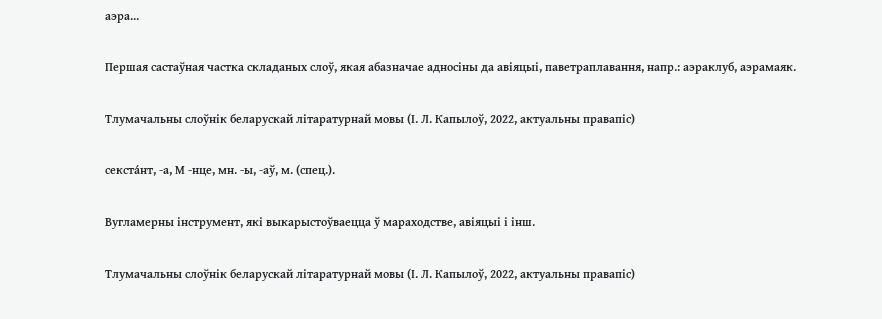аэра...

Першая састаўная частка складаных слоў, якая абазначае адносіны да авіяцыі, паветраплавання, напр.: аэраклуб, аэрамаяк.

Тлумачальны слоўнік беларускай літаратурнай мовы (І. Л. Капылоў, 2022, актуальны правапіс)

секста́нт, -а, М -нце, мн. -ы, -аў, м. (спец.).

Вугламерны інструмент, які выкарыстоўваецца ў мараходстве, авіяцыі і інш.

Тлумачальны слоўнік беларускай літаратурнай мовы (І. Л. Капылоў, 2022, актуальны правапіс)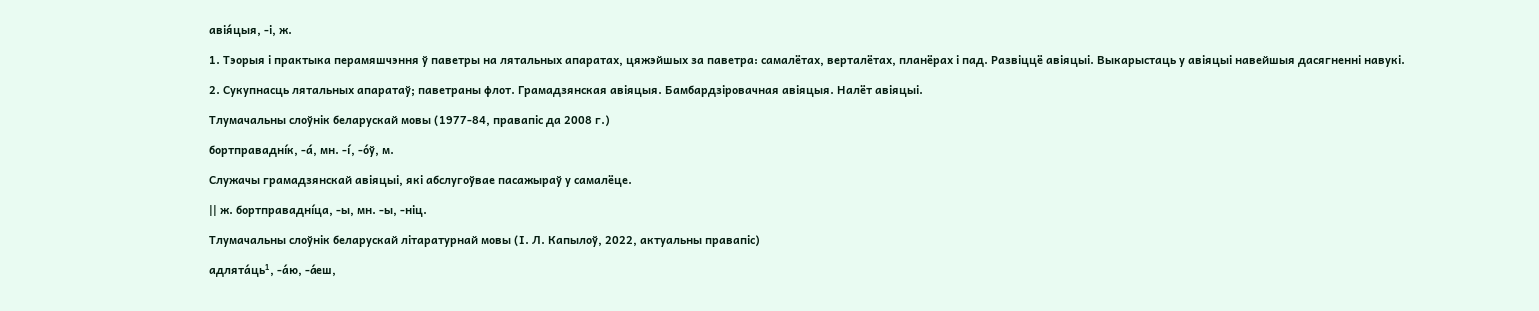авія́цыя, ‑і, ж.

1. Тэорыя і практыка перамяшчэння ў паветры на лятальных апаратах, цяжэйшых за паветра: самалётах, верталётах, планёрах і пад. Развіццё авіяцыі. Выкарыстаць у авіяцыі навейшыя дасягненні навукі.

2. Сукупнасць лятальных апаратаў; паветраны флот. Грамадзянская авіяцыя. Бамбардзіровачная авіяцыя. Налёт авіяцыі.

Тлумачальны слоўнік беларускай мовы (1977-84, правапіс да 2008 г.)

бортправадні́к, -а́, мн. -і́, -о́ў, м.

Служачы грамадзянскай авіяцыі, які абслугоўвае пасажыраў у самалёце.

|| ж. бортправадні́ца, -ы, мн. -ы, -ніц.

Тлумачальны слоўнік беларускай літаратурнай мовы (І. Л. Капылоў, 2022, актуальны правапіс)

адлята́ць¹, -а́ю, -а́еш,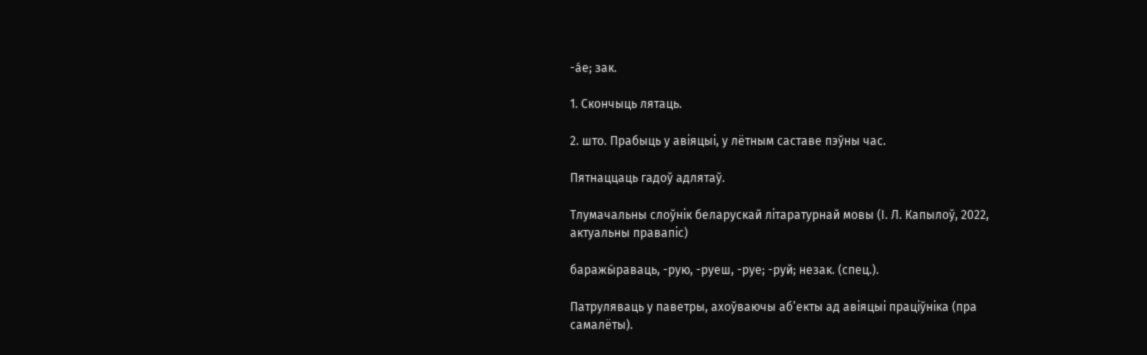-а́е; зак.

1. Скончыць лятаць.

2. што. Прабыць у авіяцыі, у лётным саставе пэўны час.

Пятнаццаць гадоў адлятаў.

Тлумачальны слоўнік беларускай літаратурнай мовы (І. Л. Капылоў, 2022, актуальны правапіс)

баражы́раваць, -рую, -руеш, -руе; -руй; незак. (спец.).

Патруляваць у паветры, ахоўваючы аб’екты ад авіяцыі праціўніка (пра самалёты).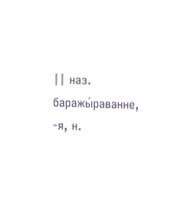|| наз. баражы́раванне, -я, н.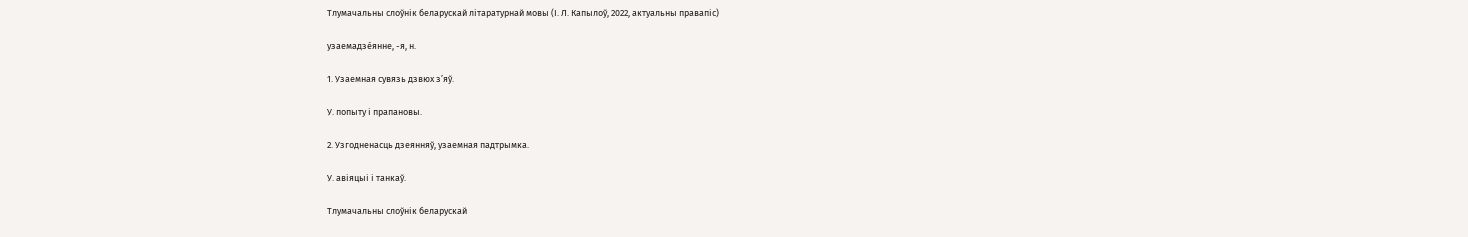Тлумачальны слоўнік беларускай літаратурнай мовы (І. Л. Капылоў, 2022, актуальны правапіс)

узаемадзе́янне, -я, н.

1. Узаемная сувязь дзвюх з’яў.

У. попыту і прапановы.

2. Узгодненасць дзеянняў, узаемная падтрымка.

У. авіяцыі і танкаў.

Тлумачальны слоўнік беларускай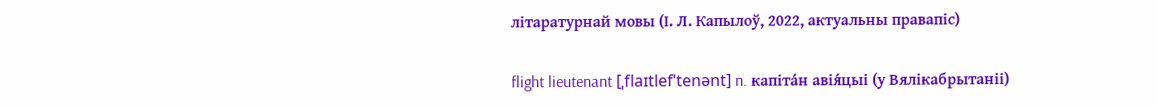літаратурнай мовы (І. Л. Капылоў, 2022, актуальны правапіс)

flight lieutenant [ˌflaɪtlefˈtenənt] n. капіта́н авія́цыі (у Вялікабрытаніі)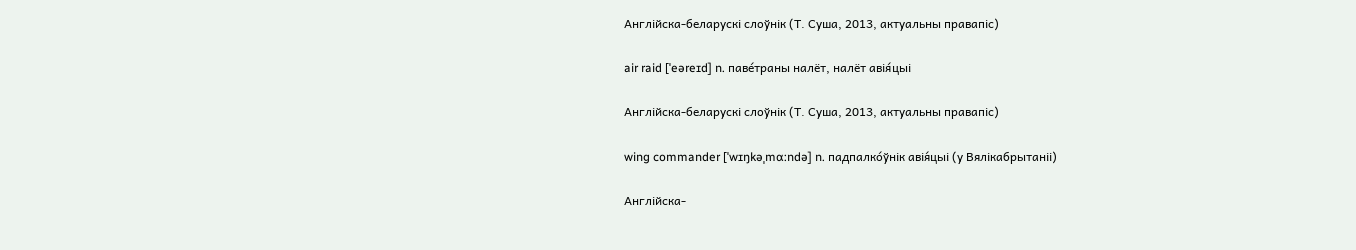Англійска-беларускі слоўнік (Т. Суша, 2013, актуальны правапіс)

air raid [ˈeəreɪd] n. паве́траны налёт, налёт авія́цыі

Англійска-беларускі слоўнік (Т. Суша, 2013, актуальны правапіс)

wing commander [ˈwɪŋkəˌmɑ:ndə] n. падпалко́ўнік авія́цыі (у Вялікабрытаніі)

Англійска-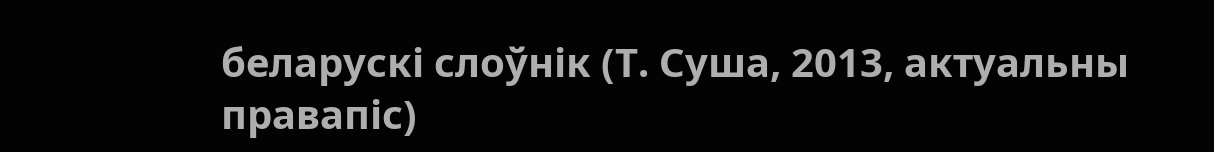беларускі слоўнік (Т. Суша, 2013, актуальны правапіс)